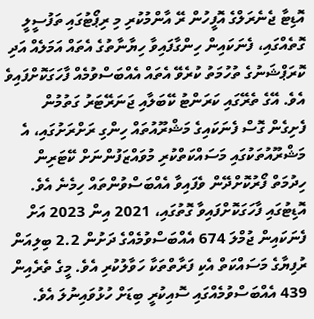އޮޑިޓާ ޖެނެރަލްގެ އޮފީހުން ރޭ އާންމުކުރި މި ރިޕޯޓުގައި ތަފުސީލީ ގޮތެއްގައި، ފެނަކައިން ހިންގާފައިވާ ހިޔާނާތުގެ އެތައް އަމަލެއް އަދި ކޮރަޕްޝަނުގެ ތުހުމަތު ކުރެވޭ އެތައް އެއްބަސްވުމެއް ފާހަގަކޮށްފައިވެ އެވެ. އޭގެ ތެރޭގައި ކަރަންޓު ކޭބަލާއި ޖަނަރޭޓަރު ގަތުމުން ފެށިގެން ގޮސް ފެނަކައިގެ މަޝްރޫއުތައް ހިންގި ރަށްރަށުގައި، އެ މަޝްރޫއުތަކުގައި މަސައްކަތްކުރި މުވައްޒަފުންނަށް ކޭޓަރިން ހިދުމަތް ފޯރުކޮށްދޭން ވެފައިވާ އެއްބަސްވުންތައް ހިމެނެ އެވެ.
އޮޑިޓުގައި ފާހަގަކޮށްފައިވާ ގޮތުގައި، 2021 އިން 2023 އަށް ފެނަކައިން ޖުމްލަ 674 އެއްބަސްވުމެއްގެ ދަށުން 2.2 ބިލިއަން ރުފިޔާގެ މަސައްކަތް އެކި ފަރާތްތަކާ ހަވާލުކުރި އެވެ. މީގެ ތެރެއިން 439 އެއްބަސްވުމެއްގައި ސޮއިކުރީ ބިޑަށް ހުޅުވައިނުލަ އެވެ.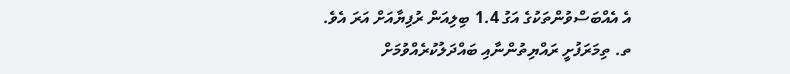އެ އެއްބަސްވުންތަކުގެ އަގު 1.4 ބިލިއަން ރުފިޔާއަށް އަރަ އެވެ.
ތ. ތިމަރަފުށީ ރައްޔިތުންނާއި ބައްދަލުކުރެއްވުމަށް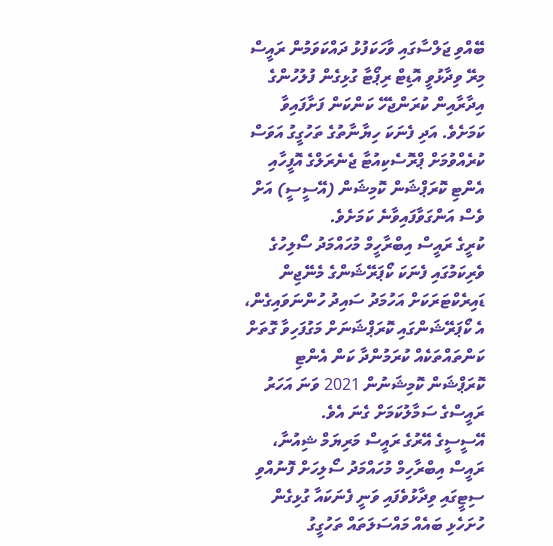ބޭއްވި ޖަލްސާގައި ވާހަކަފުޅު ދައްކަވަމުން ރައީސް މިރޭ ވިދާޅުވީ އޮޑިޓް ރިޕޯޓާ ގުޅިގެން ފުލުހުންގެ އިދާރާއިން ކުރަންޖެހޭ ކަންކަން ފަށާފައިވާ ކަމަށެވެ. އަދި ފެނަކަ ހިޔާނާތުގެ ތަހުގީގު އަވަސް ކުރެއްވުމަށް ޕްރޮސެކިއުޓާ ޖެނެރަލްގެ އޮފީހާއި އެންޓި ކޮރަޕްޝަން ކޮމިޝަން (އޭސީސީ) އަށް ވެސް އަންގަވާފައިވާނެ ކަމަށެވެ.
ކުރީގެ ރައީސް އިބްރާހީމް މުހައްމަދު ސޯލިހުގެ ވެރިކަމުގައި ފެނަކަ ކޯޕަރޭޝަންގެ މެނޭޖިން ޑައިރެކްޓަރަކަށް އަހުމަދު ސައިދު ހުންނަވައިގެން، އެ ކޯޕަރޭޝަންގައި ކޮރަޕްޝަނަށް މަގުފަހިވާ ގޮތަށް ކަންތައްތަކެއް ކުރަމުންދާ ކަން އެންޓި ކޮރަޕްޝަން ކޮމިޝަނުން 2021 ވަނަ އަހަރު ރައީސްގެ ސަމާލުކަމަށް ގެނަ އެވެ.
އޭސީސީގެ އޭރުގެ ރައީސް މަރިޔަމް ޝިއުނާ، ރައީސް އިބްރާހިމް މުހައްމަދު ސޯލިހަށް ފޮނުއްވި ސިޓީގައި ވިދާޅުވެފައި ވަނީ ފެނަކައާ ގުޅިގެން ހުށަހެޅި ބައެއް މައްސަލަތައް ތަހުގީގު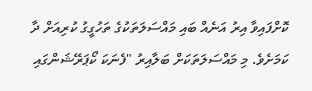ކޮށްފައިވާ އިރު އަނެއް ބައި މައްސަލަތަކުގެ ތަހުގީގު ކުރިއަށް ދާ ކަމަށެވެ. މި މައްސަލަތަކަށް ބަލާއިރު "ފެނަކަ ކޯޕަރޭޝަންގައި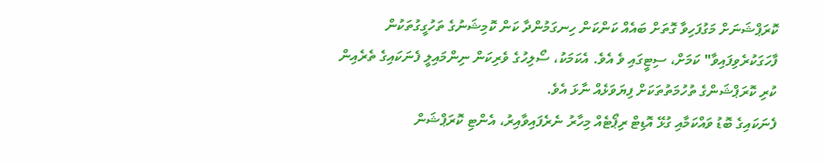ކޮރަޕްޝަނަށް މަގުފަހިވާ ގޮތަށް ބައެއް ކަންކަން ހިނގަމުންދާ ކަން ކޮމިޝަނުގެ ތަހުގީގުތަކުން ފާހަގަކުރެވިފައިވާ" ކަމަށް، ސިޓީގައި ވެ އެވެ. އެކަމަކު، ސޯލިހުގެ ވެރިކަން ނިންމައިލީ ފެނަކައިގެ ތެރެއިން ކުރި ކޮރަޕްޝަންގެ ތުހުމަތުތަކަށް ފިޔަވަޅެއް ނާޅަ އެވެ.
ފެނަކައިގެ ބޮޑު ވައްކަމާއި ގުޅޭ އޮޑިޓް ރިޕޯޓެއް މިހާރު ނެރެފައިވާއިރު، އެންޓި ކޮރަޕްޝަން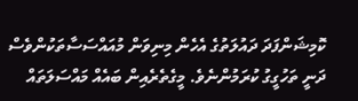ކޮމިޝަންފަދަ ދައުލަތުގެ އެހެން މިނިވަން މުއައްސަސާތަކުންވެސް ދަނީ ތަހުގީގު ކުރަމުންނެވެ. މީގެތެރެއިން ބައެއް މައްސަލަތައް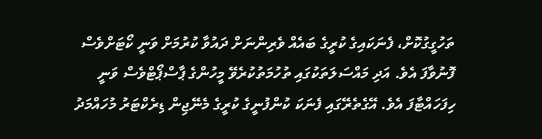ތަހުގީގުކޮށް، ފެނަކައިގެ ކުރީގެ ބައެއް ވެރިންނަށް ދައުވާ ކުރުމަށް ވަނީ ކޯޓަށްވެސް ފޮނުވާފަ އެވެ. އަދި މައްސަލަތަކުގައި ތުހުމަތުކުރެވޭ މީހުންގެ ޕާސްޕޯޓްވެސް ވަނީ ހިފަހައްޓާފަ އެވެ. އޭގެތެރޭގައި ފެނަކަ ކުންފުނީގެ ކުރީގެ މެނޭޖިން ޑިރެކްޓަރު މުހައްމަދު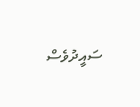ސައީދުވެސް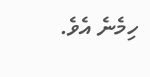ހިމެނެ އެވެ.